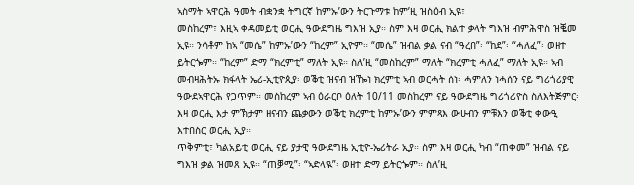ኣስማት ኣዋርሕ ዓመት ብቋንቋ ትግርኛ ከምኡ’ውን ትርጉማቱ ከም’ዚ ዝስዕብ ኢዩ፣
መስከረም፣ እዚኣ ቀዳመይቲ ወርሒ ዓውደግዜ ግእዝ ኢያ። ስም እዛ ወርሒ ክልተ ቃላት ግእዝ ብምሕዋስ ዝቘመ ኢዩ። ንሳቶም ከኣ “መሴ” ከምኡ’ውን “ከረም” ኢዮም። “መሴ” ዝብል ቃል ናብ “ዓረበ”፡ “ከደ”፡ “ሓለፈ”፡ ወዘተ ይትርጐም። “ከረም” ድማ “ክረምቲ” ማለት ኢዩ። ስለ’ዚ “መስከረም” ማለት “ክረምቲ ሓለፈ” ማለት ኢዩ። ኣብ መብዛሕትኡ ክፋላት ኤሪ-ኢቲዮጲያ፡ ወቕቲ ዝናብ ዝዀነ ክረምቲ ኣብ ወርሓት ሰነ፡ ሓምለን ነሓሰን ናይ ግሪጎሪያዊ ዓውደኣዋርሕ የጋጥም። መስከረም ኣብ ዕራርቦ ዕለት 10/11 መስከረም ናይ ዓውደግዜ ግሪጎሪዮስ ስለእትጅምር፡ እዛ ወርሒ እታ ምኽታም ዘናብን ጨቃውን ወቕቲ ክረምቲ ከምኡ’ውን ምምጻእ ውሁብን ምቹእን ወቕቲ ቀውዒ እተበስር ወርሒ ኢያ።
ጥቅምቲ፣ ካልአይቲ ወርሒ ናይ ያታዊ ዓውደግዜ ኢቲዮ-ኤሪትራ ኢያ። ስም እዛ ወርሒ ካብ “ጠቀመ” ዝብል ናይ ግእዝ ቃል ዝመጸ ኢዩ። “ጠቓሚ”፡ “ኣድላዪ”፡ ወዘተ ድማ ይትርጐም። ስለ’ዚ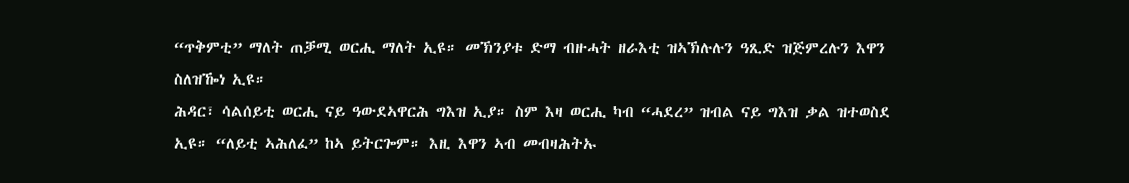“ጥቅምቲ” ማለት ጠቓሚ ወርሒ ማለት ኢዩ። መኽንያቱ ድማ ብዙሓት ዘራእቲ ዝኣኽሉሉን ዓጺድ ዝጅምረሉን እዋን ስለዝዀነ ኢዩ።
ሕዳር፣ ሳልሰይቲ ወርሒ ናይ ዓውደኣዋርሕ ግእዝ ኢያ። ስም እዛ ወርሒ ካብ “ሓደረ” ዝብል ናይ ግእዝ ቃል ዝተወስደ ኢዩ። “ለይቲ ኣሕለፈ” ከኣ ይትርጐም። እዚ እዋን ኣብ መብዛሕትኡ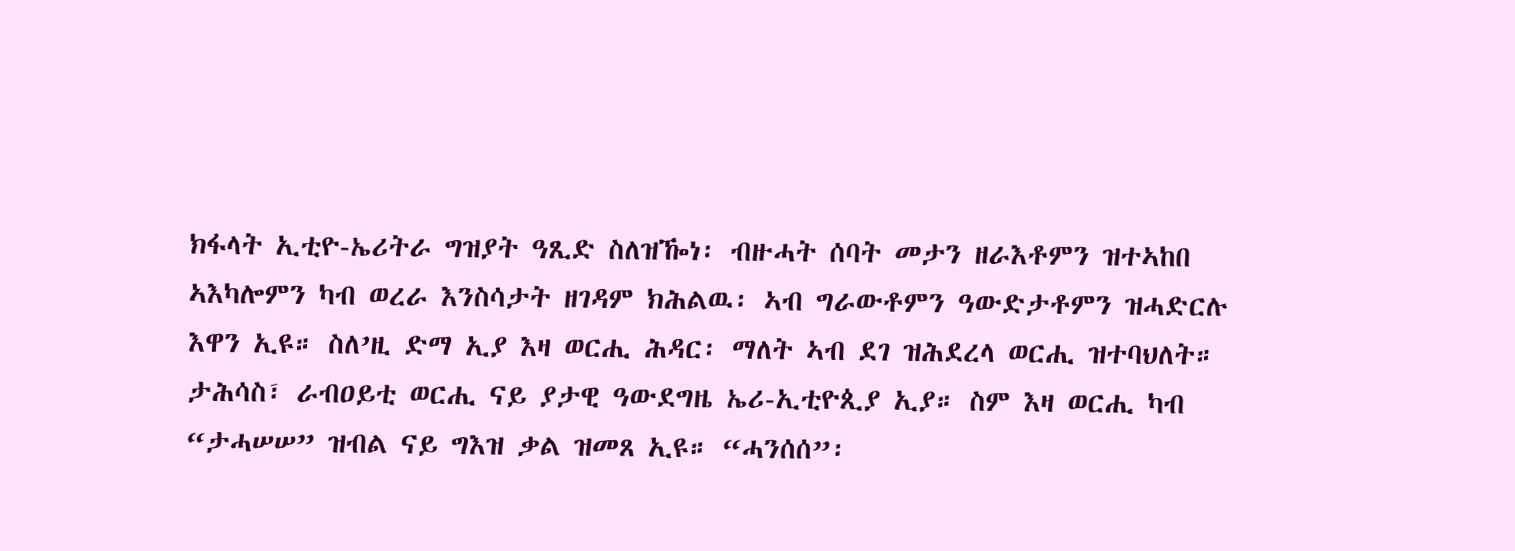ክፋላት ኢቲዮ-ኤሪትራ ግዝያት ዓጺድ ስለዝዀነ፡ ብዙሓት ሰባት መታን ዘራእቶምን ዝተኣከበ ኣእካሎምን ካብ ወረራ እንስሳታት ዘገዳም ክሕልዉ፡ ኣብ ግራውቶምን ዓውድታቶምን ዝሓድርሉ እዋን ኢዩ። ስለ’ዚ ድማ ኢያ እዛ ወርሒ ሕዳር፡ ማለት ኣብ ደገ ዝሕደረላ ወርሒ ዝተባህለት።
ታሕሳስ፣ ራብዐይቲ ወርሒ ናይ ያታዊ ዓውደግዜ ኤሪ-ኢቲዮጲያ ኢያ። ስም እዛ ወርሒ ካብ “ታሓሠሠ” ዝብል ናይ ግእዝ ቃል ዝመጸ ኢዩ። “ሓንሰሰ”፡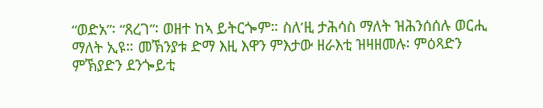“ወድአ”፡ “ጸረገ”፡ ወዘተ ከኣ ይትርጐም። ስለ’ዚ ታሕሳስ ማለት ዝሕንሰሰሉ ወርሒ ማለት ኢዩ። መኽንያቱ ድማ እዚ እዋን ምእታው ዘራእቲ ዝዛዘመሉ፡ ምዕጻድን ምኽያድን ደንጐይቲ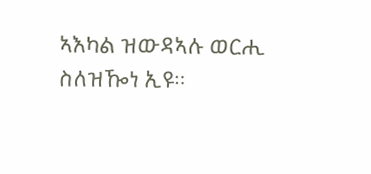ኣእካል ዝውዳኣሉ ወርሒ ስለዝዀነ ኢዩ።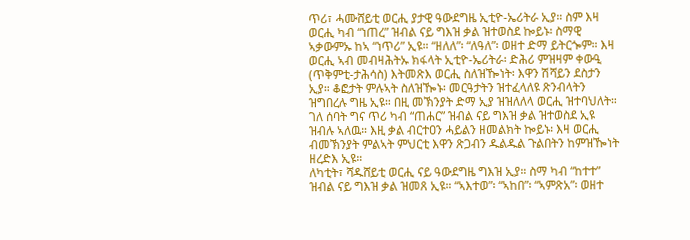ጥሪ፣ ሓሙሸይቲ ወርሒ ያታዊ ዓውደግዜ ኢቲዮ-ኤሪትራ ኢያ። ስም እዛ ወርሒ ካብ “ነጠረ” ዝብል ናይ ግእዝ ቃል ዝተወስደ ኰይኑ፡ ስማዊ ኣቃውምኡ ከኣ “ነጥሪ” ኢዩ። “ዘለለ”፡ “ለዓለ”፡ ወዘተ ድማ ይትርጐም። እዛ ወርሒ ኣብ መብዛሕትኡ ክፋላት ኢቲዮ-ኤሪትራ፡ ድሕሪ ምዝዛም ቀውዒ (ጥቅምቲ-ታሕሳስ) እትመጽእ ወርሒ ስለዝዀነት፡ እዋን ሽሻይን ደስታን ኢያ። ቆፎታት ምሉኣት ስለዝዀኑ፡ መርዓታትን ዝተፈላለዩ ጽንብላትን ዝግበረሉ ግዜ ኢዩ። በዚ መኽንያት ድማ ኢያ ዝዝለለላ ወርሒ ዝተባህለት።
ገለ ሰባት ግና ጥሪ ካብ “ጠሐር” ዝብል ናይ ግእዝ ቃል ዝተወስደ ኢዩ ዝብሉ ኣለዉ። እዚ ቃል ብርተዐን ሓይልን ዘመልክት ኰይኑ፡ እዛ ወርሒ ብመኽንያት ምልኣት ምህርቲ እዋን ጽጋብን ዱልዱል ጉልበትን ከምዝዀነት ዘረድእ ኢዩ።
ለካቲት፣ ሻዱሸይቲ ወርሒ ናይ ዓውደግዜ ግእዝ ኢያ። ስማ ካብ “ከተተ” ዝብል ናይ ግእዝ ቃል ዝመጸ ኢዩ። “ኣእተወ”፡ “ኣከበ”፡ “ኣምጽአ”፡ ወዘተ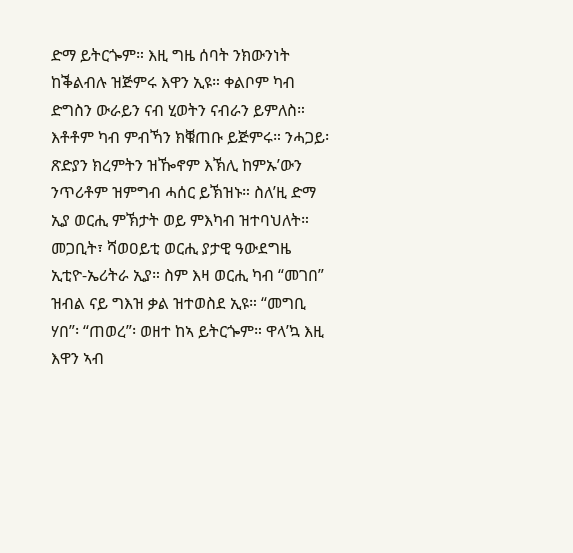ድማ ይትርጐም። እዚ ግዜ ሰባት ንክውንነት ከቕልብሉ ዝጅምሩ እዋን ኢዩ። ቀልቦም ካብ ድግስን ውራይን ናብ ሂወትን ናብራን ይምለስ። እቶቶም ካብ ምብኻን ክቑጠቡ ይጅምሩ። ንሓጋይ፡ ጽድያን ክረምትን ዝዀኖም እኽሊ ከምኡ’ውን ንጥሪቶም ዝምግብ ሓሰር ይኽዝኑ። ስለ’ዚ ድማ ኢያ ወርሒ ምኽታት ወይ ምእካብ ዝተባህለት።
መጋቢት፣ ሻወዐይቲ ወርሒ ያታዊ ዓውደግዜ ኢቲዮ-ኤሪትራ ኢያ። ስም እዛ ወርሒ ካብ “መገበ” ዝብል ናይ ግእዝ ቃል ዝተወስደ ኢዩ። “መግቢ ሃበ”፡ “ጠወረ”፡ ወዘተ ከኣ ይትርጐም። ዋላ’ኳ እዚ እዋን ኣብ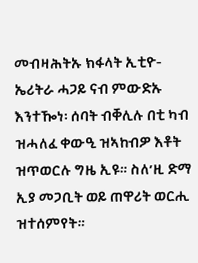መብዛሕትኡ ክፋላት ኢቲዮ-ኤሪትራ ሓጋይ ናብ ምውድኡ እንተዀነ፡ ሰባት ብቐሊሉ በቲ ካብ ዝሓለፈ ቀውዒ ዝኣከብዎ እቶት ዝጥወርሉ ግዜ ኢዩ። ስለ’ዚ ድማ ኢያ መጋቢት ወይ ጠዋሪት ወርሒ ዝተሰምየት።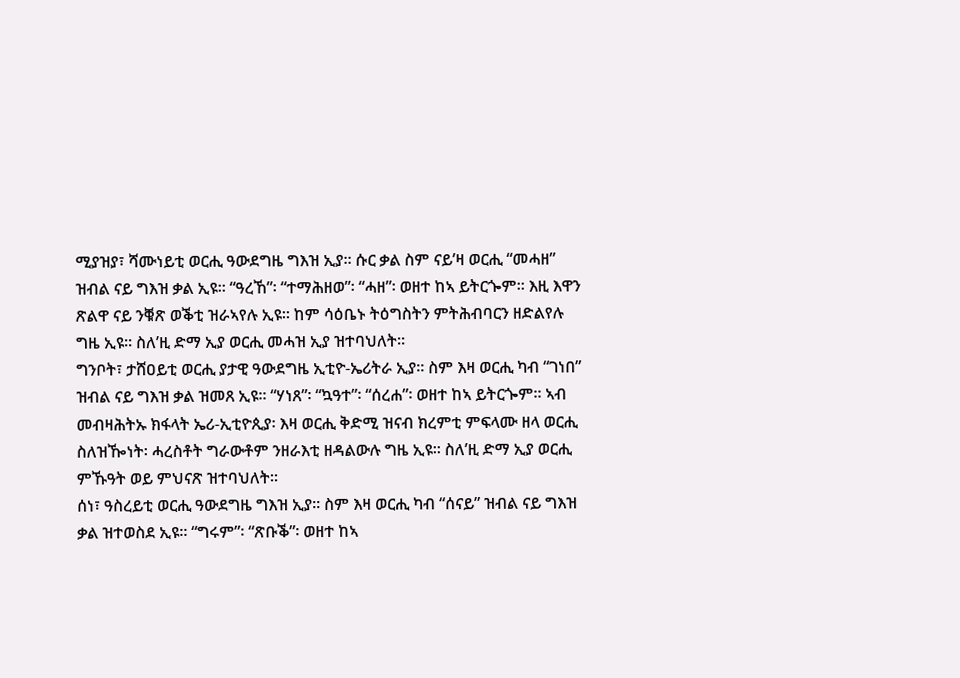ሚያዝያ፣ ሻሙነይቲ ወርሒ ዓውደግዜ ግእዝ ኢያ። ሱር ቃል ስም ናይ’ዛ ወርሒ “መሓዘ” ዝብል ናይ ግእዝ ቃል ኢዩ። “ዓረኸ”፡ “ተማሕዘወ”፡ “ሓዘ”፡ ወዘተ ከኣ ይትርጐም። እዚ እዋን ጽልዋ ናይ ንቑጽ ወቕቲ ዝራኣየሉ ኢዩ። ከም ሳዕቤኑ ትዕግስትን ምትሕብባርን ዘድልየሉ ግዜ ኢዩ። ስለ’ዚ ድማ ኢያ ወርሒ መሓዝ ኢያ ዝተባህለት።
ግንቦት፣ ታሸዐይቲ ወርሒ ያታዊ ዓውደግዜ ኢቲዮ-ኤሪትራ ኢያ። ስም እዛ ወርሒ ካብ “ገነበ” ዝብል ናይ ግእዝ ቃል ዝመጸ ኢዩ። “ሃነጸ”፡ “ኳዓተ”፡ “ሰረሐ”፡ ወዘተ ከኣ ይትርጐም። ኣብ መብዛሕትኡ ክፋላት ኤሪ-ኢቲዮጲያ፡ እዛ ወርሒ ቅድሚ ዝናብ ክረምቲ ምፍላሙ ዘላ ወርሒ ስለዝዀነት፡ ሓረስቶት ግራውቶም ንዘራእቲ ዘዳልውሉ ግዜ ኢዩ። ስለ’ዚ ድማ ኢያ ወርሒ ምኹዓት ወይ ምህናጽ ዝተባህለት።
ሰነ፣ ዓስረይቲ ወርሒ ዓውደግዜ ግእዝ ኢያ። ስም እዛ ወርሒ ካብ “ሰናይ” ዝብል ናይ ግእዝ ቃል ዝተወስደ ኢዩ። “ግሩም”፡ “ጽቡቕ”፡ ወዘተ ከኣ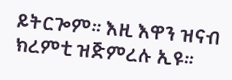ይትርጐም። እዚ እዋን ዝናብ ክረምቲ ዝጅምረሉ ኢዩ።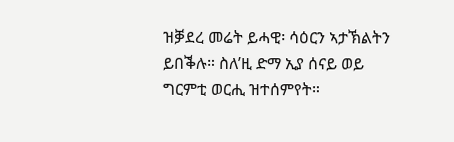ዝቓደረ መሬት ይሓዊ፡ ሳዕርን ኣታኽልትን ይበቕሉ። ስለ’ዚ ድማ ኢያ ሰናይ ወይ ግርምቲ ወርሒ ዝተሰምየት።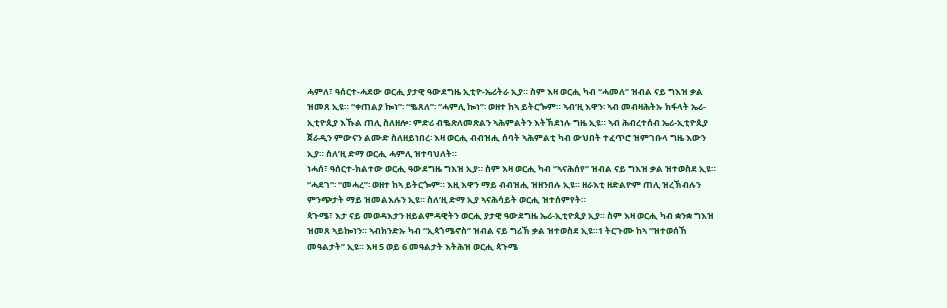ሓምለ፣ ዓሰርተ-ሓደው ወርሒ ያታዊ ዓውደግዜ ኢቲዮ-ኤሪትራ ኢያ። ስም እዛ ወርሒ ካብ “ሓመለ” ዝብል ናይ ግእዝ ቃል ዝመጸ ኢዩ። “ቀጠልያ ኰነ”፡ “ቈጸለ”፡ “ሓምሊ ኰነ”፡ ወዘተ ከኣ ይትርጐም። ኣብ’ዚ እዋን፡ ኣብ መብዛሕትኡ ክፋላት ኤሪ-ኢቲዮጲያ እኹል ጠሊ ስለዘሎ፡ ምድሪ ብቈጽለመጽልን ኣሕምልትን እትኽደነሉ ግዜ ኢዩ። ኣብ ሕብረተሰብ ኤሪ-ኢቲዮጲያ ጀራዲን ምውናን ልሙድ ስለዘይነበረ፡ እዛ ወርሒ ብብዝሒ ሰባት ኣሕምልቲ ካብ ውህበት ተፈጥሮ ዝምገቡላ ግዜ እውን ኢያ። ስለ’ዚ ድማ ወርሒ ሓምሊ ዝተባህለት።
ነሓሰ፣ ዓሰርተ-ክልተው ወርሒ ዓውደግዜ ግእዝ ኢያ። ስም እዛ ወርሒ ካብ “ኣናሕሰየ” ዝብል ናይ ግእዝ ቃል ዝተወስደ ኢዩ። “ሓደገ”፡ “መሓረ”፡ ወዘተ ከኣ ይትርጐም። እዚ እዋን ማይ ብብዝሒ ዝዘንበሉ ኢዩ። ዘራእቲ ዘድልዮም ጠሊ ዝረኽብሉን ምንጭታት ማይ ዝመልእሉን ኢዩ። ስለ’ዚ ድማ ኢያ ኣናሕሳይት ወርሒ ዝተሰምየት።
ጳጉሜ፣ እታ ናይ መወዳእታን ዘይልምዳዊትን ወርሒ ያታዊ ዓውደግዜ ኤሪ-ኢቲዮጲያ ኢያ። ስም እዛ ወርሒ ካብ ቋንቋ ግእዝ ዝመጸ ኣይኰነን። ኣብክንድኡ ካብ “ኢጳጎሜኖስ” ዝብል ናይ ግሪኽ ቃል ዝተወስደ ኢዩ።1 ትርጉሙ ከኣ “ዝተወሰኸ መዓልታት” ኢዩ። እዛ 5 ወይ 6 መዓልታት እትሕዝ ወርሒ ጳጉሜ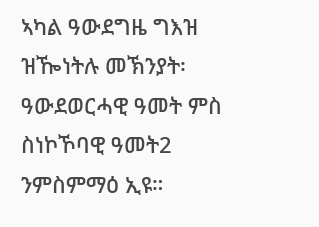ኣካል ዓውደግዜ ግእዝ ዝዀነትሉ መኽንያት፡ ዓውደወርሓዊ ዓመት ምስ ስነኮኾባዊ ዓመት2 ንምስምማዕ ኢዩ።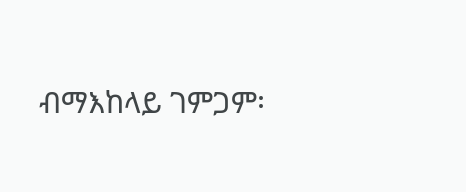ብማእከላይ ገምጋም፡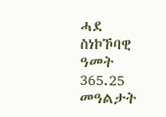ሓደ ስነኮኾባዊ ዓመት 365.25 መዓልታት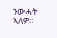ንውሓት ኣለዎ።